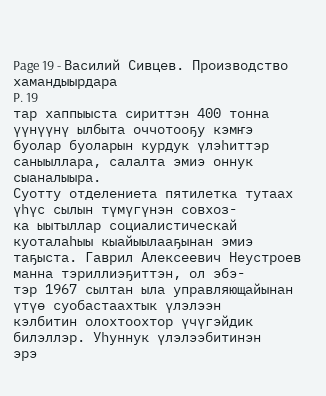Page 19 - Василий Сивцев. Производство хамандыырдара
P. 19
тар хаппыыста сириттэн 400 тонна үүнүүнү ылбыта оччотооҕу кэмҥэ
буолар буоларын курдук үлэһиттэр саныыллара, салалта эмиэ оннук
сыаналыыра.
Суотту отделениета пятилетка тутаах үһүс сылын түмүгүнэн совхоз-
ка ыытыллар социалистическай куоталаһыы кыайыылааҕынан эмиэ
таҕыста. Гаврил Алексеевич Неустроев манна тэриллиэҕиттэн, ол эбэ-
тэр 1967 сылтан ыла управляющайынан үтүө суобастаахтык үлэлээн
кэлбитин олохтоохтор үчүгэйдик билэллэр. Уһуннук үлэлээбитинэн
эрэ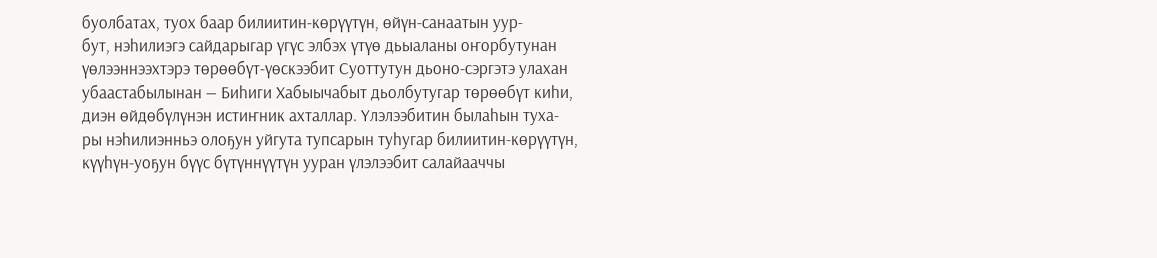буолбатах, туох баар билиитин-көрүүтүн, өйүн-санаатын уур-
бут, нэһилиэгэ сайдарыгар үгүс элбэх үтүө дьыаланы оҥорбутунан
үөлээннээхтэрэ төрөөбүт-үөскээбит Суоттутун дьоно-сэргэтэ улахан
убаастабылынан — Биһиги Хабыычабыт дьолбутугар төрөөбүт киһи,
диэн өйдөбүлүнэн истиҥник ахталлар. Үлэлээбитин былаһын туха-
ры нэһилиэнньэ олоҕун уйгута тупсарын туһугар билиитин-көрүүтүн,
күүһүн-уоҕун бүүс бүтүннүүтүн ууран үлэлээбит салайааччы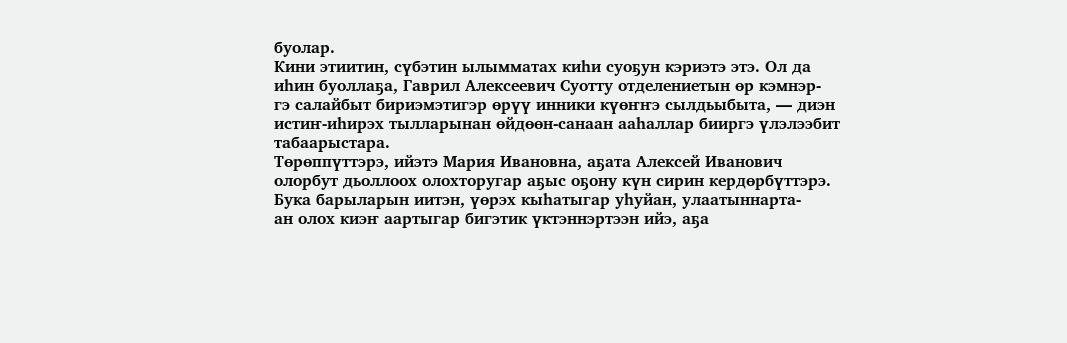буолар.
Кини этиитин, сүбэтин ылымматах киһи суоҕун кэриэтэ этэ. Ол да
иһин буоллаҕа, Гаврил Алексеевич Суотту отделениетын өр кэмнэр-
гэ салайбыт бириэмэтигэр өрүү инники күөҥҥэ сылдьыбыта, — диэн
истиҥ-иһирэх тылларынан өйдөөн-санаан ааһаллар бииргэ үлэлээбит
табаарыстара.
Төрөппүттэрэ, ийэтэ Мария Ивановна, аҕата Алексей Иванович
олорбут дьоллоох олохторугар аҕыс оҕону күн сирин кердөрбүттэрэ.
Бука барыларын иитэн, үөрэх кыһатыгар уһуйан, улаатыннарта-
ан олох киэҥ аартыгар бигэтик үктэннэртээн ийэ, аҕа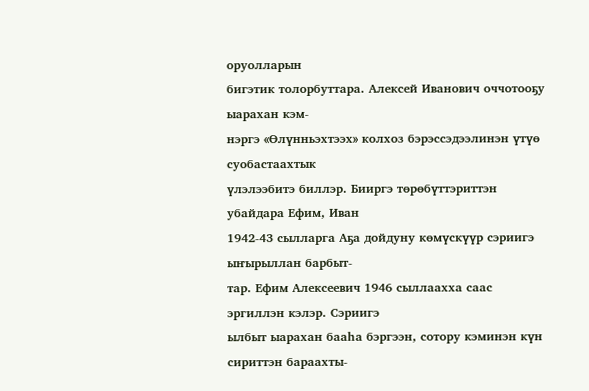оруолларын
бигэтик толорбуттара. Алексей Иванович оччотооҕу ыарахан кэм-
нэргэ «Өлүнньэхтээх» колхоз бэрэссэдээлинэн үтүө суобастаахтык
үлэлээбитэ биллэр. Бииргэ төрөбүттэриттэн убайдара Ефим, Иван
1942-43 сылларга Аҕа дойдуну көмүскүүр сэриигэ ыҥырыллан барбыт-
тар. Ефим Алексеевич 1946 сыллаахха саас эргиллэн кэлэр. Сэриигэ
ылбыт ыарахан бааһа бэргээн, сотору кэминэн күн сириттэн бараахты-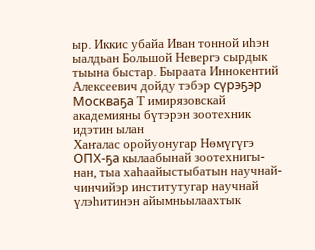ыр. Иккис убайа Иван тонной иһэн ыалдьан Большой Невергэ сырдык
тыына быстар. Быраата Иннокентий Алексеевич дойду тэбэр сүрэҕэр
Москваҕа Т имирязовскай академияны бүтэрэн зоотехник идэтин ылан
Хаҥалас оройуонугар Нөмүгүгэ ОПХ-ҕа кылаабынай зоотехнигы-
нан, тыа хаһаайыстыбатын научнай-чинчийэр институтугар научнай
үлэһитинэн айымньылаахтык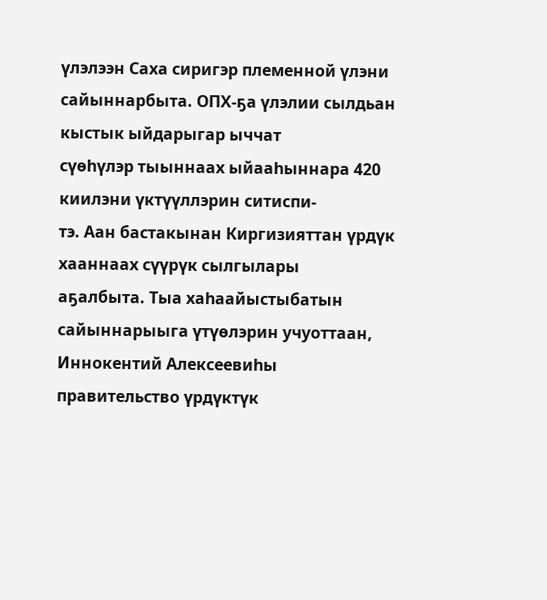үлэлээн Саха сиригэр племенной үлэни
сайыннарбыта. ОПХ-ҕа үлэлии сылдьан кыстык ыйдарыгар ыччат
сүөһүлэр тыыннаах ыйааһыннара 420 киилэни үктүүллэрин ситиспи-
тэ. Аан бастакынан Киргизияттан үрдүк хааннаах сүүрүк сылгылары
аҕалбыта. Тыа хаһаайыстыбатын сайыннарыыга үтүөлэрин учуоттаан,
Иннокентий Алексеевиһы правительство үрдүктүк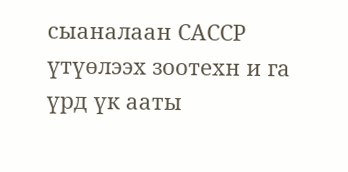сыаналаан САССР
үтүөлээх зоотехн и га үрд үк ааты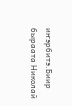иҥэрбитэ.Биир быраата Николай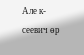Але к-
сеевич өр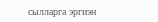сылларга эргиэн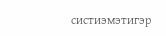систиэмэтигэр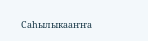Саһылыкааҥҥа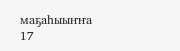маҕаһыыҥҥа
17